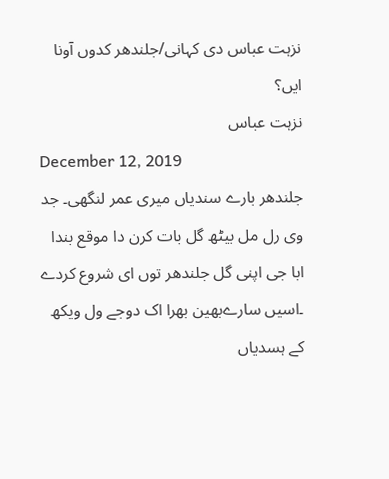نزہت عباس دی کہانی/جلندھر کدوں آونا ایں؟
نزہت عباس
December 12, 2019
جلندھر بارے سندیاں میری عمر لنگھی۔ جد وی رل مل بیٹھ گل بات کرن دا موقع بندا ابا جی اپنی گل جلندھر توں ای شروع کردے ۔اسیں سارےبھین بھرا اک دوجے ول ویکھ کے ہسدیاں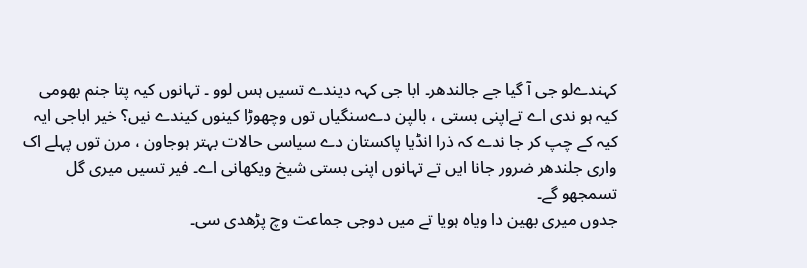کہندےلو جی آ گیا جے جالندھر۔ ابا جی کہہ دیندے تسیں ہس لوو ۔ تہانوں کیہ پتا جنم بھومی کیہ ہو ندی اے تےاپنی بستی ، بالپن دےسنگیاں توں وچھوڑا کینوں کیندے نیں؟ خیر اباجی ایہ کیہ کے چپ کر جا ندے کہ ذرا انڈیا پاکستان دے سیاسی حالات بہتر ہوجاون ، مرن توں پہلے اک واری جلندھر ضرور جانا ایں تے تہانوں اپنی بستی شیخ ویکھانی اے۔ فیر تسیں میری گل تسمجھو گے۔
جدوں میری بھین دا ویاہ ہویا تے میں دوجی جماعت وچ پڑھدی سی۔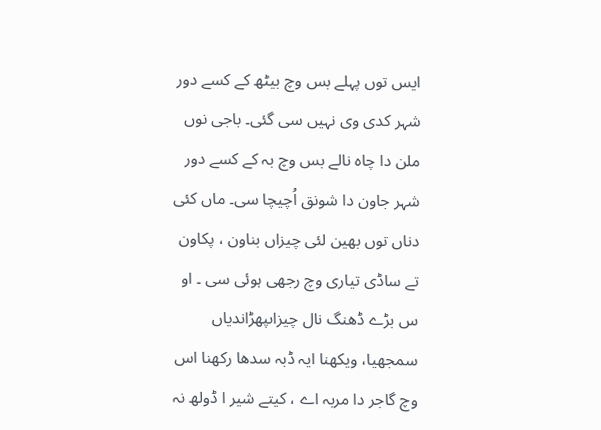ایس توں پہلے بس وچ بیٹھ کے کسے دور شہر کدی وی نہیں سی گئی۔ باجی نوں ملن دا چاہ نالے بس وچ بہ کے کسے دور شہر جاون دا شونق اُچیچا سی۔ ماں کئی دناں توں بھین لئی چیزاں بناون ، پکاون تے ساڈی تیاری وچ رجھی ہوئی سی ۔ او س بڑے ڈھنگ نال چیزاںپھڑاندیاں سمجھیا، ویکھنا ایہ ڈبہ سدھا رکھنا اس وچ گاجر دا مربہ اے ، کیتے شیر ا ڈولھ نہ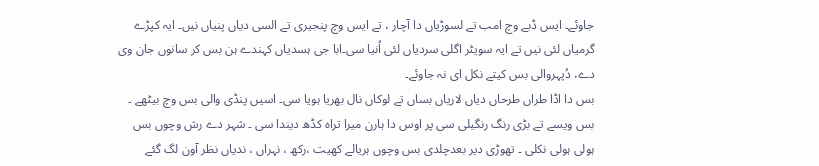جاوئے۔ ایس ڈبے وچ امب تے لسوڑیاں دا آچار ، تے ایس وچ پنجیری تے السی دیاں پنیاں نیں۔ ایہ کپڑے گرمیاں لئی نیں تے ایہ سویٹر اگلی سردیاں لئی اُنیا سی۔ابا جی ہسدیاں کہندے ہن بس کر سانوں جان وی دے، دُپہروالی بس کیتے نکل ای نہ جاوئے۔
بس دا اڈا طراں طرحاں دیاں لاریاں بساں تے لوکاں نال بھریا ہویا سی۔ اسیں پنڈی والی بس وچ بیٹھے ۔ بس ویسے تے بڑی رنگ رنگیلی سی پر اوس دا ہارن میرا تراہ کڈھ دیندا سی ۔ شہر دے رش وچوں بس ہولی ہولی نکلی ۔ تھوڑی دیر بعدچلدی بس وچوں ہریالے کھیت ،رکھ ، نہراں ، ندیاں نظر آون لگ گئے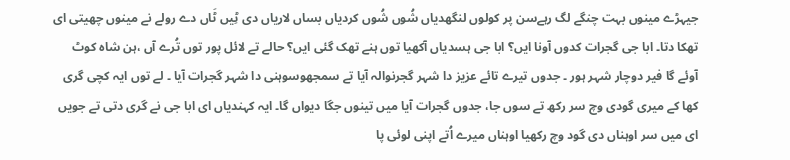جیہڑے مینوں بہت چنگے لگ رہےسن پر کولوں لنگھدیاں شُوں شُوں کردیاں بساں لاریاں دی ٹِیں ٹَاں دے رولے نے مینوں چھیتی ای تھکا دتا۔ ابا جی گجرات کدوں آونا ایں؟ ابا جی ہسدیاں آکھیا توں ہنے تھک گئی ایں؟ حالے تے لائل پور توں تُرے آں ،ہن شاہ کوٹ آوئے گا فیر دوچار شہر ہور ۔ جدوں تیرے تائے عزیز دا شہر گجرنوالہ آیا تے سمجھوسوہنی دا شہر گجرات آیا ۔ لے توں ایہ کچی گری کھا کے میری گودی وچ سر رکھ تے سوں جا، جدوں گجرات آیا میں تینوں جگا دیواں گا۔ ایہ کہندیاں ای ابا جی نے گری دتی تے جویں ای میں سر اوہناں دی گود وچ رکھیا اوہناں میرے اُتے اپنی لوئی پا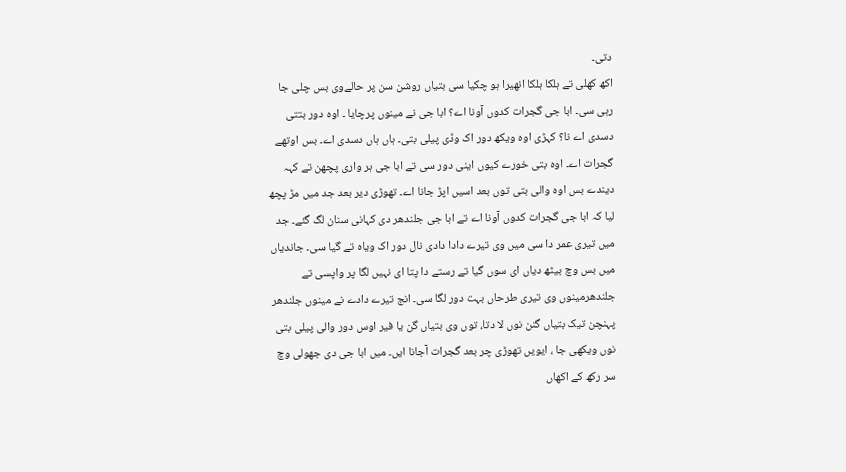دتی۔
اکھ کھلی تے ہلکا ہلکا انھیرا ہو چکیا سی بتیاں روشن سن پر حالےوی بس چلی جا رہی سی۔ ابا جی گجرات کدوں آونا اے؟ ابا جی نے مینوں پرچایا ۔ اوہ دور بتتی دسدی اے نا؟ کہڑی اوہ ویکھ دور اک وڈی پیلی بتی۔ ہاں ہاں دسدی اے۔ بس اوتھے گجرات اے۔ اوہ بتی خورے کیوں اینی دور سی تے ابا جی ہر واری پچھن تے کہہ دیندے بس اوہ والی بتی توں بعد اسیں اپڑ جانا اے۔ تھوڑی دیر بعد جد میں مڑ پچھ لیا کہ ابا جی گجرات کدوں آونا اے تے ابا جی جلندھر دی کہانی سنان لگ گئے۔ جد میں تیری عمر دا سی میں وی تیرے دادا دادی نال دور اک ویاہ تے گیا سی۔ جاندیاں میں بس وچ بیٹھ دیاں ای سوں گیا تے رستے دا پتا ای نہیں لگا پر واپسی تے جلندھرمینوں وی تیری طرحاں بہت دور لگا سی۔ انج تیرے دادے نے مینوں جلندھر پہنچن تیک بتیاں گنن نوں لا دتا، توں وی بتیاں گن یا فیر اوس دور والی پیلی بتی نوں ویکھی جا ، ایویں تھوڑی چر بعد گجرات آجانا ایں۔ میں ابا جی دی جھولی وچ سر رکھ کے اکھاں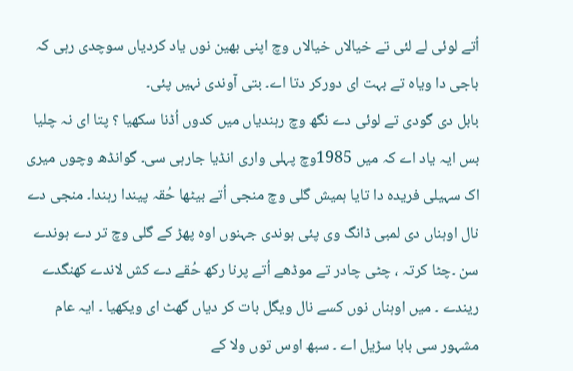اُتے لوئی لے لئی تے خیالاں خیالاں وچ اپنی بھین نوں یاد کردیاں سوچدی رہی کہ باجی دا ویاہ تے بہت ای دورکر دتا اے۔ بتی آوندی نہیں پئی۔
بابل دی گودی تے لوئی دے نگھ وچ رہندیاں میں کدوں اُڈنا سکھیا ؟ پتا ای نہ چلیا بس ایہ یاد اے کہ میں 1985وچ پہلی واری انڈیا جارہی سی۔ گوانڈھ وچوں میری اک سہیلی فریدہ دا تایا ہمیش گلی وچ منجی اُتے بیٹھا حُقہ پیندا رہندا۔ منجی دے نال اوہناں دی لمبی ڈانگ وی پئی ہوندی جہنوں اوہ پھڑ کے گلی وچ تر دے ہوندے سن ۔چٹا کرتہ ، چٹی چادر تے موڈھے اُتے پرنا رکھ حُقے دے کش لاندے کھنگدے ریندے ۔ میں اوہناں نوں کسے نال ویگل بات کر دیاں گھٹ ای ویکھیا ۔ ایہ عام مشہور سی بابا سڑیل اے ۔ سبھ اوس توں ولا کے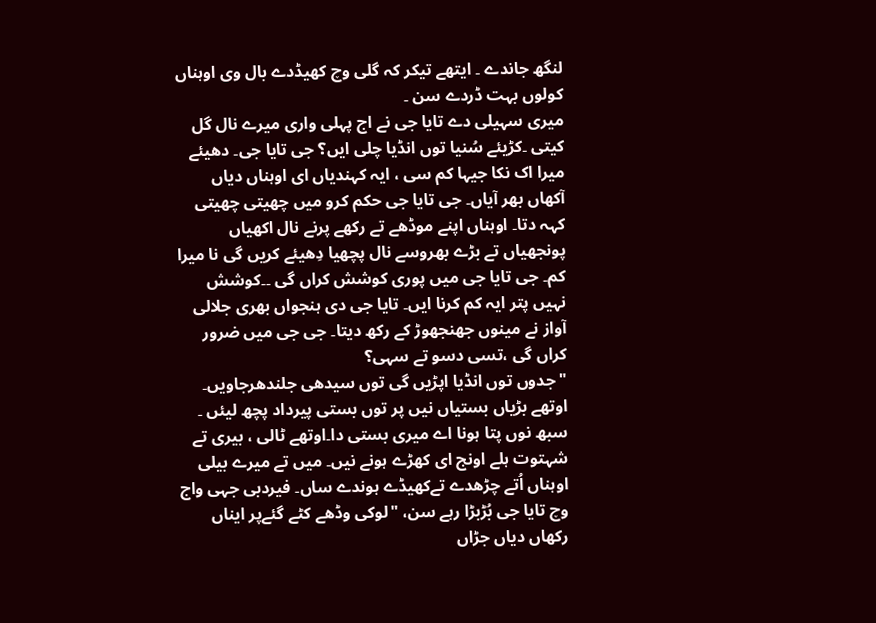لنگھ جاندے ۔ ایتھے تیکر کہ گلی وچ کھیڈدے بال وی اوہناں کولوں بہت ڈردے سن ۔
میری سہیلی دے تایا جی نے اج پہلی واری میرے نال گل کیتی ۔کڑیئے سُنیا توں انڈیا چلی ایں؟ جی تایا جی۔ دھیئے میرا اک نکا جیہا کم سی ، ایہ کہندیاں ای اوہناں دیاں آکھاں بھر آیاں۔ جی تایا جی حکم کرو میں چھیتی چھیتی کہہ دتا۔ اوہناں اپنے موڈھے تے رکھے پرنے نال اکھیاں پونجھیاں تے بڑے بھروسے نال پچھیا دِھیئے کریں گی نا میرا کم۔ جی تایا جی میں پوری کوشش کراں گی ۔۔کوشش نہیں پتر ایہ کم کرنا ایں۔ تایا جی دی ہنجواں بھری جلالی آواز نے مینوں جھنجھوڑ کے رکھ دیتا۔ جی جی میں ضرور کراں گی ،تسی دسو تے سہی؟
"جدوں توں انڈیا اپڑیں گی توں سیدھی جلندھرجاویں۔ اوتھے بڑیاں بستیاں نیں پر توں بستی پیرداد پچھ لیئں ۔ سبھ نوں پتا ہونا اے میری بستی دا۔اوتھے ٹالی ، بیری تے شہتوت ہلے اونج ای کھڑے ہونے نیں۔ میں تے میرے بیلی اوہناں اُتے چڑھدے تےکھیڈے ہوندے ساں۔ فیردبی جہی واج وچ تایا جی بُڑبڑا رہے سن، "لوکی وڈھے کٹے گئےپر ایناں رکھاں دیاں جڑاں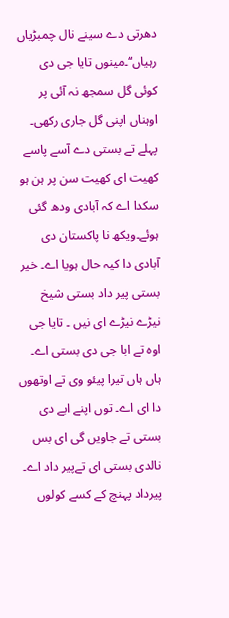دھرتی دے سینے نال چمبڑیاں رہیاں‘‘۔مینوں تایا جی دی کوئی گل سمجھ نہ آئی پر اوہناں اپنی گل جاری رکھی۔ پہلے تے بستی دے آسے پاسے کھیت ای کھیت سن پر ہن ہو سکدا اے کہ آبادی ودھ گئی ہوئے۔ویکھ نا پاکستان دی آبادی دا کیہ حال ہویا اے۔ خیر بستی پیر داد بستی شیخ نیڑے نیڑے ای نیں ۔ تایا جی اوہ تے ابا جی دی بستی اے۔ ہاں ہاں تیرا پیئو وی تے اوتھوں دا ای اے۔ توں اپنے ابے دی بستی تے جاویں گی ای بس نالدی بستی ای تےپیر داد اے۔ پیرداد پہنچ کے کسے کولوں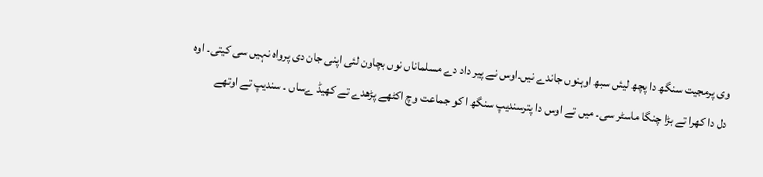وی پرمجیت سنگھ دا پچھ لیئں سبھ اوہنوں جاندے نیں۔اوس نے پیر داد دے مسلماناں نوں بچاون لئی اپنی جان دی پرواہ نہیں سی کیتی۔ اوہ دل دا کھرا تے بڑا چنگا ماسٹر سی۔ میں تے اوس دا پترسندیپ سنگھ ا کو جماعت وچ اکٹھے پڑھدے تے کھیڈ ےساں ۔ سندیپ تے اوتھے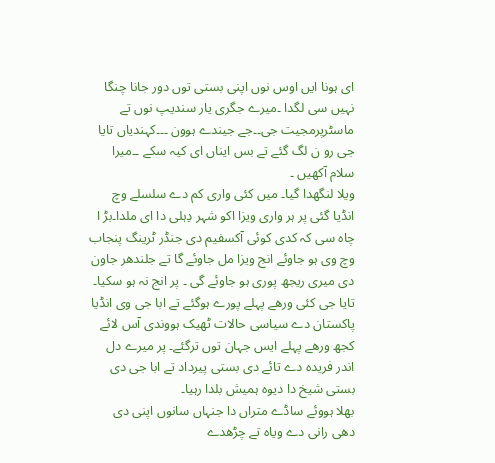ای ہونا ایں اوس نوں اپنی بستی توں دور جانا چنگا نہیں سی لگدا ۔میرے جگری یار سندیپ نوں تے ماسٹرپرمجیت جی۔۔جے جیندے ہوون ۔۔۔کہندیاں تایا جی رو ن لگ گئے تے بس ایناں ای کیہ سکے ۔۔میرا سلام آکھیں ۔
ویلا لنگھدا گیا۔ میں کئی واری کم دے سلسلے وچ انڈیا گئی پر ہر واری ویزا اکو شہر دِہلی دا ای ملدا۔بڑ ا چاہ سی کہ کدی کوئی آکسفیم دی جنڈر ٹرینگ پنجاب وچ وی ہو جاوئے انج ویزا مل جاوئے گا تے جلندھر جاون دی میری ریجھ پوری ہو جاوئے گی ۔ پر انج نہ ہو سکیا۔ تایا جی کئی ورھے پہلے پورے ہوگئے تے ابا جی وی انڈیا پاکستان دے سیاسی حالات ٹھیک ہووندی آس لائے کجھ ورھے پہلے ایس جہان توں ترگئے۔ پر میرے دل اندر فریدہ دے تائے دی بستی پیرداد تے ابا جی دی بستی شیخ دا دیوہ ہمیش بلدا رہیا۔
بھلا ہووئے ساڈے متراں دا جنہاں سانوں اپنی دی دھی رانی دے ویاہ تے چڑھدے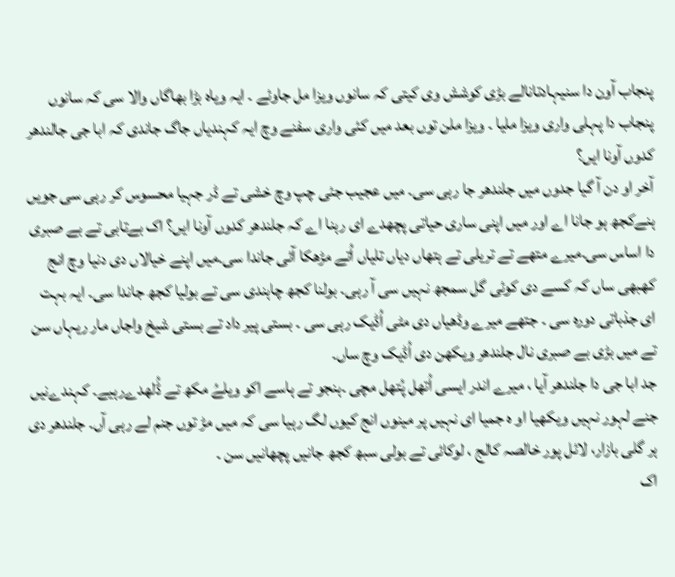پنجاب آون دا سنیہادتانالے بڑی کوشش وی کیتی کہ سانوں ویزا مل جاوئے ۔ ایہ ویاہ بڑا بھاگاں والا سی کہ سانوں پنجاب دا پہلی واری ویزا ملیا ۔ ویزا ملن توں بعد میں کئی واری سفنے وچ ایہ کہندیاں جاگ جاندی کہ ابا جی جالندھر کدوں آونا ایں؟
آخر او دن آ گیا جدوں میں جلندھر جا رہی سی۔ میں عجیب جئی چپ وچ خشی تے ڈر جہیا محسوس کر رہی سی جویں ہنےکجھ ہو جانا اے اور میں اپنی ساری حیاتی پچھدے ای رہنا اے کہ جلندھر کدوں آونا ایں؟ اک بےتابی تے بے صبری دا اساس سی۔میرے متھے تے تریلی تے ہتھاں دیاں تلیاں اُتے مڑھکا آئی جاندا سی۔میں اپنے خیالاں دی دنیا وچ انج کھبھی ساں کہ کسے دی کوئی گل سمجھ نہیں سی آ رہی۔ بولنا کجھ چاہندی سی تے بولیا کجھ جاندا سی۔ ایہ بہت ای جذباتی دورہ سی ۔ جتھے میرے وڈھیاں دی مٹی اُڈیک رہی سی ۔ بستی پیر داد تے بستی شیخ واجاں مار ریہاں سن تے میں بڑی بے صبری نال جلندھر ویکھن دی اُڈیک وچ ساں۔
جد ابا جی دا جلندھر آیا ، میرے اندر ایسی اُتھل پُتھل مچی ۔ہنجو تے ہاسے اکو ویلےُ مکھ تے ڈُلھدےرہیے۔ کہندےنیں جنے لہور نہیں ویکھیا او ہ جمیا ای نہیں پر مینوں انج کیوں لگ رہیا سی کہ میں مڑ توں جنم لے رہی آں۔ جلندھر دی ہر گلی بازار، لائل پور خالصہ کالج ، لوکائی تے بولی سبھ کجھ جانیں پچھانیں سن ۔
اک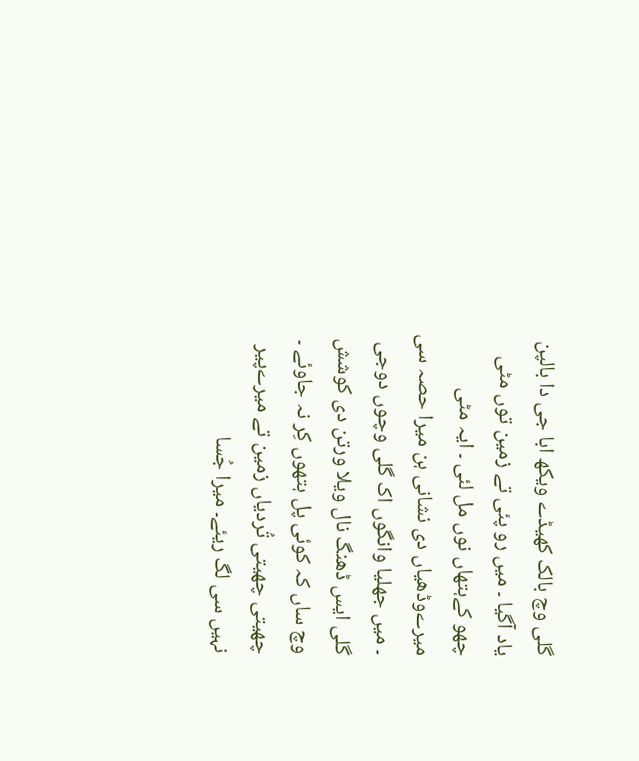گلی وچ بالک کھیڈے ویکھ ابا جی دا بالپن یاد آگیا ۔ میں رو پئی تے زمین توں مٹی چھو کےہتھاں نوں مل لئی ۔ ایہ مٹی میرےوڈھیاں دی نشانی ہن میرا حصہ سی ۔ میں جھلیا وانگوں اک گلی وچوں دوجی گلی ایس ڈھنگ نال ویلا ورتن دی کوشش وچ ساں کہ کوئی پل ہتھوں کِر نہ جاوئے ۔ چھیتی چھیتی تُردیاں زمین تے میرےپیر نہیں سی لگ ریئے۔ میرا جُسا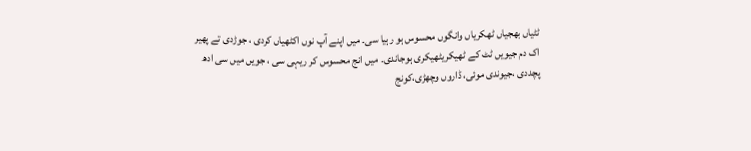ٹٹیاں بھجیاں ٹھکریاں وانگوں محسوس ہو رہیا سی۔ میں اپنے آپ نوں اکٹھیاں کردی ، جوڑدی تے پھیر اک دم جیویں ٹٹ کے ٹھیکریٹھیکری ہوجاندی۔ میں انج محسوس کر ریہی سی ، جویں میں سی ادھ پچددی ،جیوندی موئی، ڈاروں وچھڑی،کونج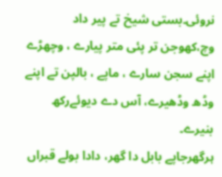نروئی۔بستی شیخ تے پیر داد وچ،کھوجن تر پئی متر پیارے ، وچھڑے اپنے سجن سارے ، ماپے ، بالپن تے اپنے وڈھ وڈھیرے، آس دے دیوئےرکھ بنیرے۔
ہرگھرجاپے بابل دا گھر، دادا بولے قبراں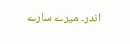اندر۔ میرے سارے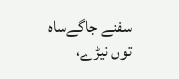سفنے جاگےساہ توں نیڑے،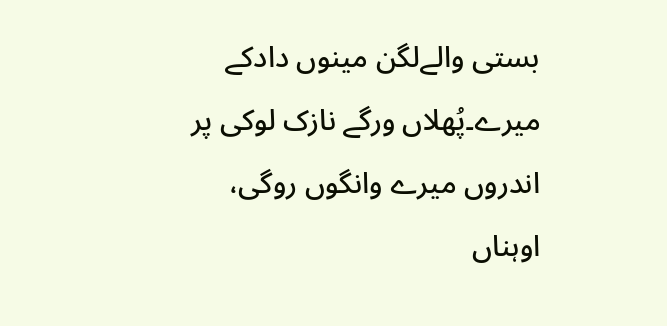بستی والےلگن مینوں دادکے میرے۔پُھلاں ورگے نازک لوکی پر اندروں میرے وانگوں روگی، اوہناں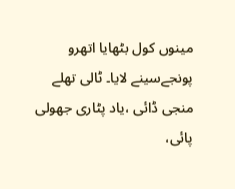مینوں کول بٹھایا اتھرو پونجےسینے لایا۔ ٹالی تھلے منجی ڈائی ،یاد پٹاری جھولی پائی،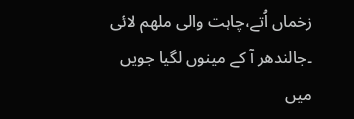زخماں اُتے،چاہت والی ملھم لائی ۔جالندھر آ کے مینوں لگیا جویں میں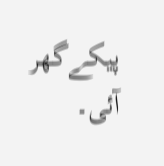پیکےگھر آئی۔